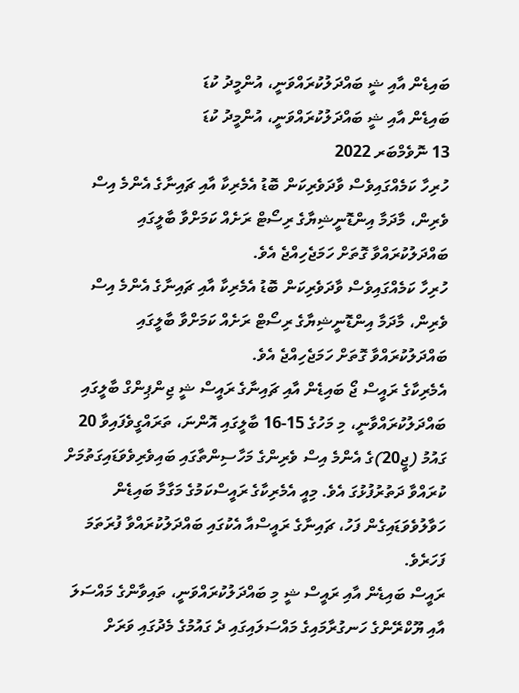ބައިޑެން އާއި ޝީ ބައްދަލުކުރައްވަނީ، އުންމީދު ކުޑަ
ބައިޑެން އާއި ޝީ ބައްދަލުކުރައްވަނީ، އުންމީދު ކުޑަ
13 ނޮވެމްބަރ 2022
ހުރިހާ ކަމެއްގައިވެސް ވާދަވެރިކަން ބޮޑު އެމެރިކާ އާއި ޗައިނާގެ އެންމެ އިސް ވެރިން، މާދަމާ އިންޑޮނީޝިޔާގެ ރިސޯޓް ރަށެއް ކަމަށްވާ ބާލީގައި ބައްދަލުކުރައްވާ ގޮތަށް ހަމަޖެހިއްޖެ އެވެ.
ހުރިހާ ކަމެއްގައިވެސް ވާދަވެރިކަން ބޮޑު އެމެރިކާ އާއި ޗައިނާގެ އެންމެ އިސް ވެރިން، މާދަމާ އިންޑޮނީޝިޔާގެ ރިސޯޓް ރަށެއް ކަމަށްވާ ބާލީގައި ބައްދަލުކުރައްވާ ގޮތަށް ހަމަޖެހިއްޖެ އެވެ.
އެމެރިކާގެ ރައީސް ޖޯ ބައިޑެން އާއި ޗައިނާގެ ރައީސް ޝީ ޖިންޕިންގް ބާލީގައި ބައްދަލުކުރައްވާނީ، މި މަހުގެ 15-16 ބާލީގައި އޮންނަ، ތަރައްގީވެފައިވާ 20 ގައުމު (ޖީ20)ގެ އެންމެ އިސް ވެރިންގެ މަހާސިންތާގައި ބައިވެރިވެވަޑައިގަތުމަށް ކުރައްވާ ދަތުރުފުޅުގަ އެވެ. މިއީ އެމެރިކާގެ ރައީސްކަމުގެ މަގާމާ ބައިޑެން ހަވާލުވެވަޑައިގެން ފަހު، ޗައިނާގެ ރައީސްއާ އެކުގައި ބައްދަލުކުރައްވާ ފުރަތަމަ ފަހަރެވެ.
ރައީސް ބައިޑެން އާއި ރައީސް ޝީ މި ބައްދަލުކުރައްވަނީ، ތައިވާންގެ މައްސަލަ އާއި ޔޫކްރޭންގެ ހަނގުރާމައިގެ މައްސަލައިގައި ދެ ގައުމުގެ މެދުގައި ވަރަށް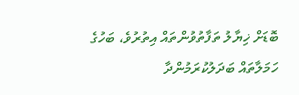ބޮޑަށް ޚިޔާލު ތަފާތުވުންތައް އިތުރުވެ، ބަހުގެ ހަމަލާތައް ބަދަލުކުރަމުންދާ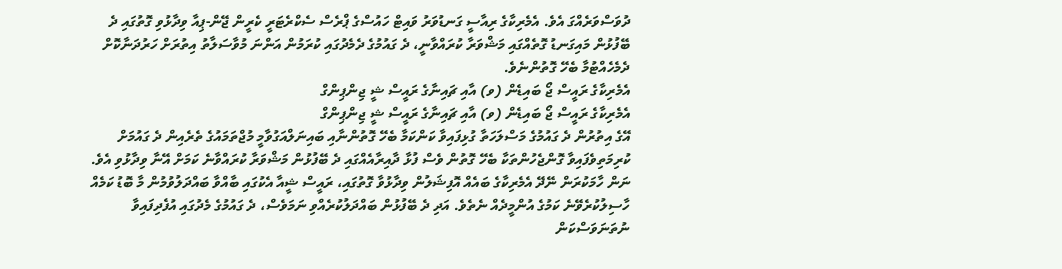ދުވަސްވަރެއްގަ އެވެ. އެމެރިކާގެ ރިއާސީ ގަނޑުވަރު ވައިޓް ހައުސްގެ ޕްރެސް ސެކްރެޓަރީ ކެރީން ޖޭން-ޕިއާ ވިދާޅުވި ގޮތުގައި ދެ ބޭފުޅުން މައިގަނޑު ގޮތެއްގައި މަޝްވަރާ ކުރައްވާނީ، ދެ ގައުމުގެ ދެމެދުގައި ކުރަމުން އަންނަ މުވާސަލާތު އިތުރަށް ހަރުދަނާކޮށް ދެމެހެއްޓުމާ ބެހޭ ގޮތުންނެވެ.
އެމެރިކާގެ ރައީސް ޖޯ ބައިޑެން (ވ) އާއި ޗައިނާގެ ރައީސް ޝީ ޖިންޕިންގް
އެމެރިކާގެ ރައީސް ޖޯ ބައިޑެން (ވ) އާއި ޗައިނާގެ ރައީސް ޝީ ޖިންޕިންގް
އޭގެ އިތުރުން ދެ ގައުމުގެ މަސްލަހަތާ ގުޅިފައިވާ ކަންކަމާ ބެހޭ ގޮތުންނާއި ބައިނަލްއަގުވާމީ މުޖްތަމައުގެ ތެރެއިން ދެ ގައުމަށް ކުރިމަތިވެފައިވާ ގޮންޖެހުންތަކާ ބެހޭ ގޮތުން ވެސް ފުޅާ ދާއިރާއެއްގައި ދެ ބޭފުޅުން މަޝްވަރާ ކުރައްވާނެ ކަމަށް އޭނާ ވިދާޅުވި އެވެ.
ނަން ހާމަކުރަން ނޭދޭ އެމެރިކާގެ ބައެއް އޮފިޝަލުން ވިދާޅުވާ ގޮތުގައި، ރައީސް ޝީއާ އެކުގައި ބާއްވާ ބައްދަލުވުމުން މާ ބޮޑު ކަމެއް ހާސިލުކުރެވޭނެ ކަމުގެ އުންމީދެއް ނެތެވެ. އަދި ދެ ބޭފުޅުން ބައްދަލުކުރެއްވި ނަމަވެސް، ދެ ގައުމުގެ މެދުގައި އުފެދިފައިވާ ނުތަނަވަސްކަން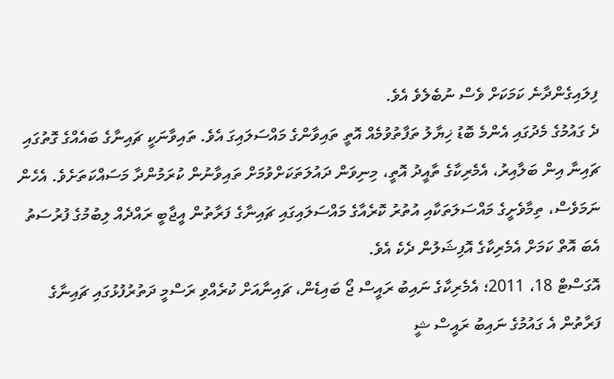ފިލައިގެންދާނެ ކަމަކަށް ވެސް ނުބެލެވެ އެވެ.
ދެ ގައުމުގެ މެދުގައި އެންމެ ބޮޑު ޚިޔާލު ތަފާތުވުމެއް އޮތީ ތައިވާންގެ މައްސަލައިގަ އެވެ. ތައިވާނަކީ ޗައިނާގެ ބައެއްގެ ގޮތުގައި ޗައިނާ އިން ބަލާއިރު، އެމެރިކާގެ ތާއީދު އޮތީ، މިނިވަން ދައުލަތަކަށްވުމަށް ތައިވާނުން ކުރަމުންދާ މަސައްކަތަށެވެ. އެހެން ނަމަވެސް، ތިމާވެށީގެ މައްސަލަތަކާއި އުތުރު ކޮރެއާގެ މައްސަލައިގައި ޗައިނާގެ ފަރާތުން އީޖާބީ ރައްދެއް ލިބުމުގެ ފުރުސަތު އެބަ އޮތް ކަމަށް އެމެރިކާގެ އޮފިޝަލުން ދެކެ އެވެ.
އޮގަސްޓް 18، 2011؛ އެމެރިކާގެ ނައިބު ރައީސް ޖޯ ބައިޑެން، ޗައިނާއަށް ކުރެއްވި ރަސްމީ ދަތުރުފުޅުގައި ޗައިނާގެ ފަރާތުން އެ ގައުމުގެ ނައިބު ރައީސް ޝީ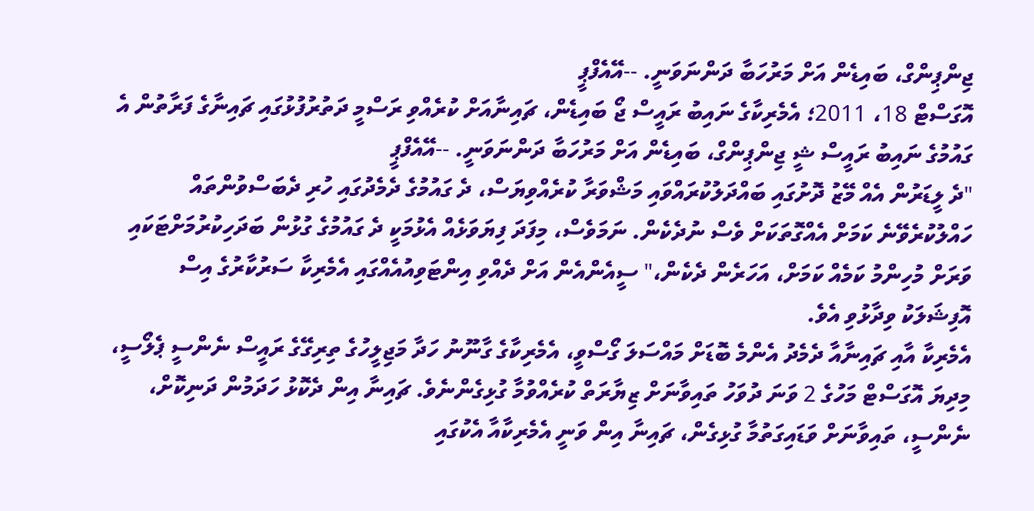ޖިންޕިންގް، ބައިޑެން އަށް މަރުހަބާ ދަންނަވަނީ. --އޭއެފްޕީ
އޮގަސްޓް 18، 2011؛ އެމެރިކާގެ ނައިބު ރައީސް ޖޯ ބައިޑެން، ޗައިނާއަށް ކުރެއްވި ރަސްމީ ދަތުރުފުޅުގައި ޗައިނާގެ ފަރާތުން އެ ގައުމުގެ ނައިބު ރައީސް ޝީ ޖިންޕިންގް، ބައިޑެން އަށް މަރުހަބާ ދަންނަވަނީ. --އޭއެފްޕީ
"ދެ ލީޑަރުން އެއް މޭޒު ދޮށުގައި ބައްދަލުކުރައްވައި މަޝްވަރާ ކުރެއްވިޔަސް، ދެ ގައުމުގެ ދެމެދުގައި ހުރި ދެބަސްވުންތައް ހައްލުކުރެވޭނެ ކަމަށް އެއްގޮތަކަށް ވެސް ނުދެކެން. ނަމަވެސް، މިފަދަ ފިޔަވަޅެއް އެޅުމަކީ ދެ ގައުމުގެ ގުޅުން ބަދަހިކުރުމަށްޓަކައި ވަރަށް މުހިންމު ކަމެއް ކަމަށް، އަހަރެން ދެކެން،" ސީއެންއެން އަށް ދެއްވި އިންޓަވިއުއެއްގައި އެމެރިކާ ސަރުކާރުގެ އިސް އޮފިޝަލަކު ވިދާޅުވި އެވެ.
އެމެރިކާ އާއި ޗައިނާއާ ދެމެދު އެންމެ ބޮޑަށް މައްސަލަ ގޯސްވީ، އެމެރިކާގެ ގާނޫނު ހަދާ މަޖިލީހުގެ ތިރިގޭގެ ރައީސް ނެންސީ ޕެލޯސީ، މިދިޔަ އޮގަސްޓް މަހުގެ 2 ވަނަ ދުވަހު ތައިވާނަށް ޒިޔާރަތް ކުރެއްވުމާ ގުޅިގެންނެވެ. ޗައިނާ އިން ދެކޮޅު ހަދަމުން ދަނިކޮށް، ނެންސީ، ތައިވާނަށް ވަޑައިގަތުމާ ގުޅިގެން، ޗައިނާ އިން ވަނީ އެމެރިކާއާ އެކުގައި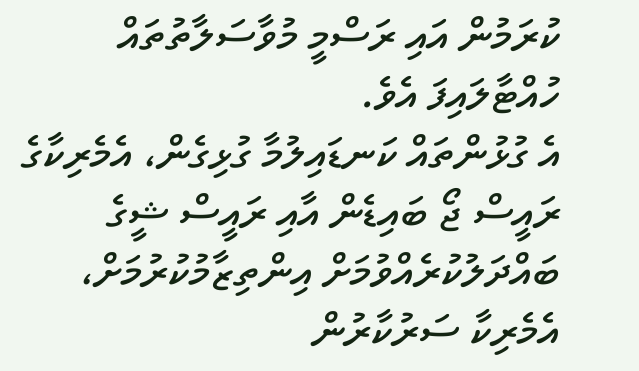ކުރަމުން އައި ރަސްމީ މުވާސަލާތުތައް ހުއްޓާލައިފަ އެވެ.
އެ ގުޅުންތައް ކަނޑައިލުމާ ގުޅިގެން، އެމެރިކާގެ ރައީސް ޖޯ ބައިޑެން އާއި ރައީސް ޝީގެ ބައްދަލުކުރެއްވުމަށް އިންތިޒާމުކުރުމަށް، އެމެރިކާ ސަރުކާރުން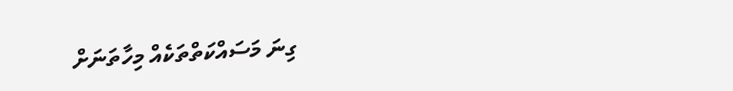ގިނަ މަސައްކަތްތަކެއް މިހާތަނަށް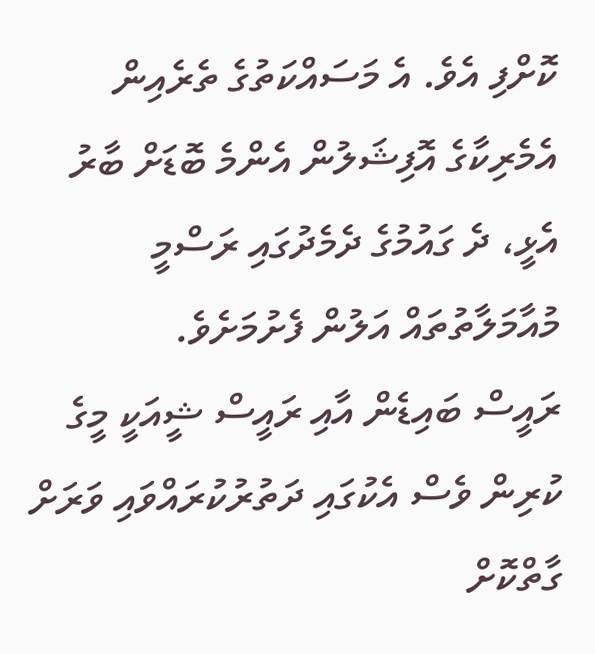ކޮށްފި އެވެ. އެ މަސައްކަތުގެ ތެރެއިން އެމެރިކާގެ އޮފިޝަލުން އެންމެ ބޮޑަށް ބާރު އެޅީ، ދެ ގައުމުގެ ދެމެދުގައި ރަސްމީ މުއާމަލާތުތައް އަލުން ފެށުމަށެވެ.
ރައީސް ބައިޑެން އާއި ރައީސް ޝީއަކީ މީގެ ކުރިން ވެސް އެކުގައި ދަތުރުކުރައްވައި ވަރަށް ގާތްކޮށް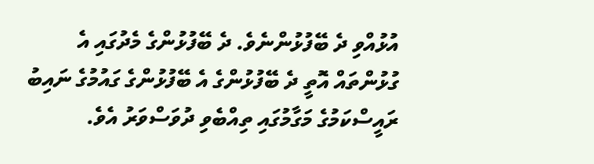އުޅުއްވި ދެ ބޭފުޅުންނެވެ. ދެ ބޭފުޅުންގެ މެދުގައި އެ ގުޅުންތައް އޮތީ ދެ ބޭފުޅުންގެ އެ ބޭފުޅުންގެ ގައުމުގެ ނައިބު ރައީސްކަމުގެ މަގާމުގައި ތިއްބެވި ދުވަސްވަރު އެވެ.